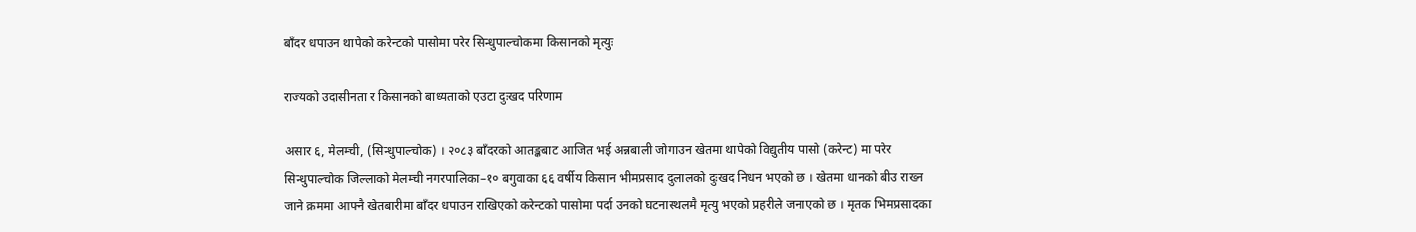बाँदर धपाउन थापेको करेन्टको पासोमा परेर सिन्धुपाल्चोकमा किसानको मृत्युः

राज्यको उदासीनता र किसानको बाध्यताको एउटा दुःखद परिणाम

असार ६, मेलम्ची, (सिन्धुपाल्चोक) । २०८३ बाँदरको आतङ्कबाट आजित भई अन्नबाली जोगाउन खेतमा थापेको विद्युतीय पासो (करेन्ट) मा परेर सिन्धुपाल्चोक जिल्लाको मेलम्ची नगरपालिका–१० बगुवाका ६६ वर्षीय किसान भीमप्रसाद दुलालको दुःखद निधन भएको छ । खेतमा धानको बीउ राख्न जाने क्रममा आफ्नै खेतबारीमा बाँदर धपाउन राखिएको करेन्टको पासोमा पर्दा उनको घटनास्थलमै मृत्यु भएको प्रहरीले जनाएको छ । मृतक भिमप्रसादका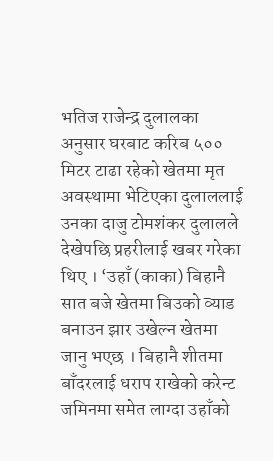भतिज राजेन्द्र दुलालका अनुसार घरबाट करिब ५०० मिटर टाढा रहेको खेतमा मृत अवस्थामा भेटिएका दुलाललाई उनका दाजु टोमशंकर दुलालले देखेपछि प्रहरीलाई खबर गरेका थिए । ‘उहाँ (काका) बिहानै सात बजे खेतमा बिउको व्याड बनाउन झार उखेल्न खेतमा जानु भएछ । बिहानै शीतमा बाँदरलाई धराप राखेको करेन्ट जमिनमा समेत लाग्दा उहाँको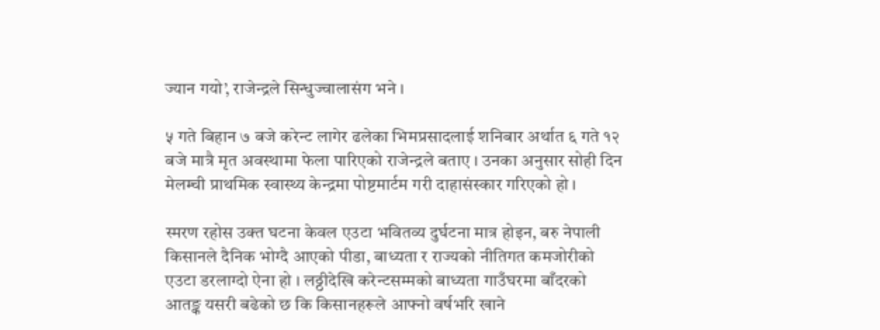ज्यान गयो’, राजेन्द्रले सिन्धुज्वालासंग भने ।

५ गते बिहान ७ बजे करेन्ट लागेर ढलेका भिमप्रसादलाई शनिबार अर्थात ६ गते १२ बजे मात्रै मृत अवस्थामा फेला पारिएको राजेन्द्रले बताए । उनका अनुसार सोही दिन मेलम्ची प्राथमिक स्वास्थ्य केन्द्रमा पोष्टमार्टम गरी दाहासंस्कार गरिएको हो ।

स्मरण रहोस उक्त घटना केवल एउटा भवितव्य दुर्घटना मात्र होइन, बरु नेपाली किसानले दैनिक भोग्दै आएको पीडा, बाध्यता र राज्यको नीतिगत कमजोरीको एउटा डरलाग्दो ऐना हो । लठ्ठीदेखि करेन्टसम्मको बाध्यता गाउँघरमा बाँदरको आतङ्क यसरी बढेको छ कि किसानहरूले आफ्नो वर्षभरि खाने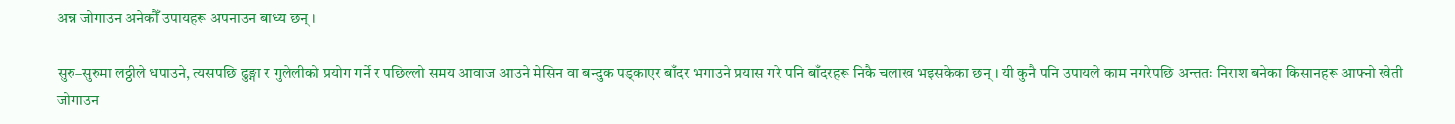अन्न जोगाउन अनेकौँ उपायहरू अपनाउन बाध्य छन् ।

सुरु–सुरुमा लठ्ठीले धपाउने, त्यसपछि ढुङ्गा र गुलेलीको प्रयोग गर्ने र पछिल्लो समय आवाज आउने मेसिन वा बन्दुक पड्काएर बाँदर भगाउने प्रयास गरे पनि बाँदरहरू निकै चलाख भइसकेका छन् । यी कुनै पनि उपायले काम नगरेपछि अन्ततः निराश बनेका किसानहरू आफ्नो खेती जोगाउन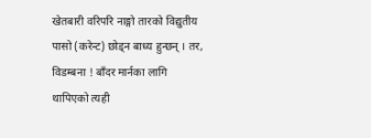खेतबारी वरिपरि नाङ्गो तारको विद्युतीय पासो (करेन्ट) छोड्न बाध्य हुन्छन् । तर, विडम्बना ! बाँदर मार्नका लागि थापिएको त्यही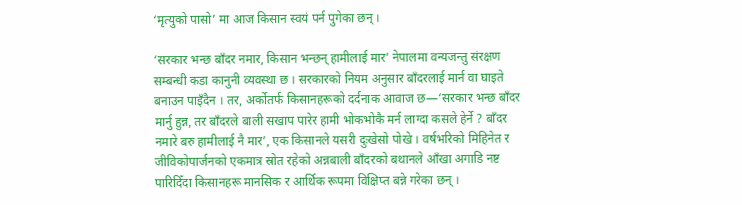‘मृत्युको पासो’ मा आज किसान स्वयं पर्न पुगेका छन् ।

‘सरकार भन्छ बाँदर नमार, किसान भन्छन् हामीलाई मार’ नेपालमा वन्यजन्तु संरक्षण सम्बन्धी कडा कानुनी व्यवस्था छ । सरकारको नियम अनुसार बाँदरलाई मार्न वा घाइते बनाउन पाइँदैन । तर, अर्कोतर्फ किसानहरूको दर्दनाक आवाज छ—‘सरकार भन्छ बाँदर मार्नु हुन्न, तर बाँदरले बाली सखाप पारेर हामी भोकभोकै मर्न लाग्दा कसले हेर्ने ? बाँदर नमारे बरु हामीलाई नै मार’, एक किसानले यसरी दुःखेसो पोखे । वर्षभरिको मिहिनेत र जीविकोपार्जनको एकमात्र स्रोत रहेको अन्नबाली बाँदरको बथानले आँखा अगाडि नष्ट पारिदिँदा किसानहरू मानसिक र आर्थिक रूपमा विक्षिप्त बन्ने गरेका छन् ।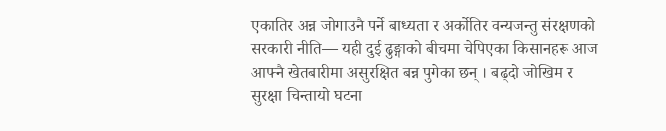एकातिर अन्न जोगाउनै पर्ने बाध्यता र अर्कोतिर वन्यजन्तु संरक्षणको सरकारी नीति— यही दुई ढुङ्गाको बीचमा चेपिएका किसानहरू आज आफ्नै खेतबारीमा असुरक्षित बन्न पुगेका छन् । बढ्दो जोखिम र सुरक्षा चिन्तायो घटना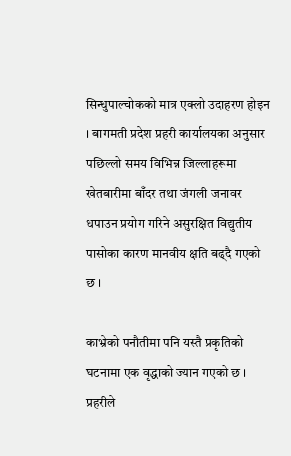सिन्धुपाल्चोकको मात्र एक्लो उदाहरण होइन । बागमती प्रदेश प्रहरी कार्यालयका अनुसार पछिल्लो समय विभिन्न जिल्लाहरूमा खेतबारीमा बाँदर तथा जंगली जनावर धपाउन प्रयोग गरिने असुरक्षित विद्युतीय पासोका कारण मानवीय क्षति बढ्दै गएको छ ।

काभ्रेको पनौतीमा पनि यस्तै प्रकृतिको घटनामा एक वृद्धाको ज्यान गएको छ । प्रहरीले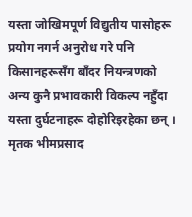यस्ता जोखिमपूर्ण विद्युतीय पासोहरू प्रयोग नगर्न अनुरोध गरे पनि किसानहरूसँग बाँदर नियन्त्रणको अन्य कुनै प्रभावकारी विकल्प नहुँदा यस्ता दुर्घटनाहरू दोहोरिइरहेका छन् । मृतक भीमप्रसाद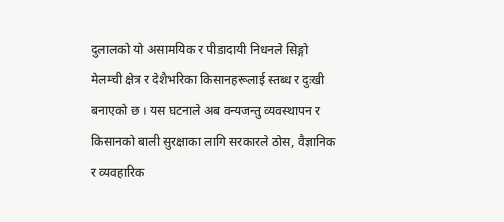दुलालको यो असामयिक र पीडादायी निधनले सिङ्गो मेलम्ची क्षेत्र र देशैभरिका किसानहरूलाई स्तब्ध र दुःखी बनाएको छ । यस घटनाले अब वन्यजन्तु व्यवस्थापन र किसानको बाली सुरक्षाका लागि सरकारले ठोस, वैज्ञानिक र व्यवहारिक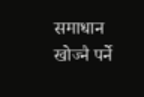समाधान खोज्नै पर्ने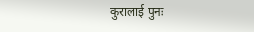कुरालाई पुनः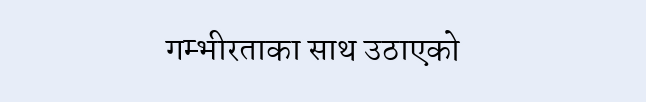गम्भीरताका साथ उठाएको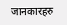जानकारहरु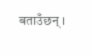बताउँछन् ।